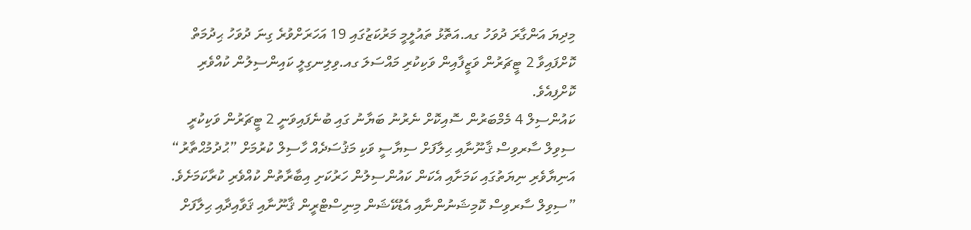މިދިޔަ އަންގާރަ ދުވަހު ގއ.އަތޮޅު ތައުލީމީ މަރުކަޒުގައި 19 އަހަރަށްވުރެ ގިނަ ދުވަހު ޙިދުމަތް ކޮށްފައިވާ 2 ޓީޗަރުން ވަޒީފާއިން ވަކިކުރި މައްސަލަ ގއ.ވިލިނގިލީ ކައިންސިލުން ކުއްވެރި ކޮށްފިއެވެ.
ކައުންސިލް 4 މެމްބަރުން ސޮއިކޮށް ނެރުނު ބަޔާނު ގައި ބުނެފައިވަނީ 2 ޓީޗަރުން ވަކިކުރީ ސިވިލް ސާރވިސް ޤާނޫނާއި ޙިލާފަށް ސިޔާސީ ވަކި މަޤުސަދެއް ހާސިލް ކުރުމަށް ”ޙުދުމުޙްތާރު“ އަނިޔާވެރި ނިޔަތުގައި ކަމަށާއި އެކަން ކައުންސިލުން ހަރުކަށި އިބާރާތުން ކުއްވެރި ކުރާކަމަށެވެ.
”ސިވިލް ސާރވިސް ކޮމިޝަނުންނާއި އެޑުކޭޝަން މިނިސްޓްރީން ޤާނޫނާއި ޤަވާއިދާއި ޙިލާފަށް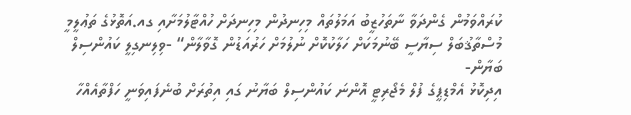ކުރައްވަމުން ގެންދަވާ ނާތަހުޒީބު އަމަލުތައް މިހިނދުން މިހިނދަށް ހުއްޓާލުމަށާއި ގއ.އަތޮޅުގެ ތަޢުލީމީ މުސްތާޤުބަލް ސިޔާސީ ބޭނުމަކަށް ހަލާކުކޮށް ނުލުމަށް ހަރުއަޑުން ގޮވާލާން“ -ވިލިނގިލީ ކައުންސިލް ބަޔާން-
އިދިކޮޅު އެމްޑިޕީގެ ފުލް މެޖޯރިޓީ އޮންނަ ކައުންސިލް ބަޔާނު ގައި އިތުރަށް ބުނެފައިވަނީ ހަފްތާއެއްހާ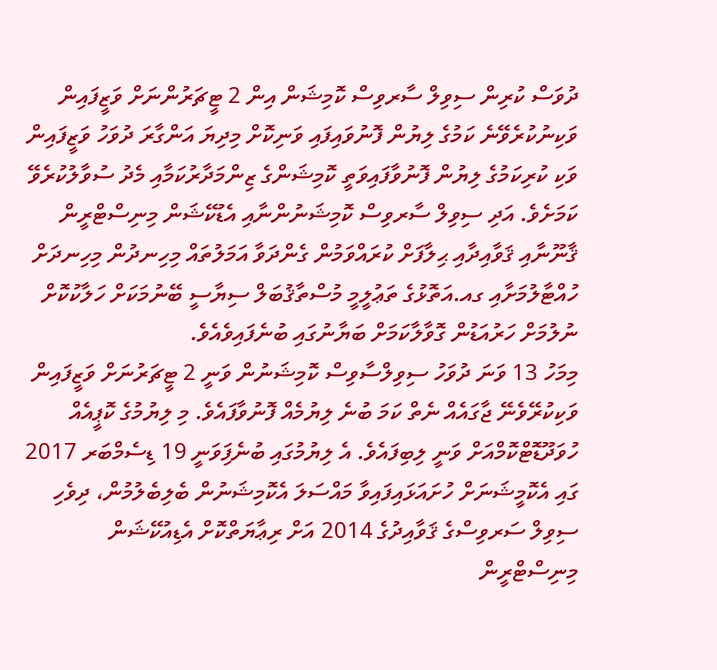ދުވަސް ކުރިން ސިވިލް ސާރވިސް ކޮމިޝަން އިން 2 ޓީޗަރުންނަށް ވަޒީފައިން ވަކިނުކުރެވޭނެ ކަމުގެ ލިޔުން ފޮނުވައިފައި ވަނިކޮށް މިދިޔަ އަންގާރަ ދުވަހު ވަޒީފައިން ވަކި ކުރިކަމުގެ ލިޔުން ފޮނުވާފައިވަތީ ކޮމިޝަންގެ ޒިންމަދާރުކަމާއި މެދު ސުވާލުކުރެވޭ ކަމަށެވެ. އަދި ސިވިލް ސާރވިސް ކޮމިޝަނުންނާއި އެޑުކޭޝަން މިނިސްޓްރީން ޤާނޫނާއި ޤަވާއިދާއި ޙިލާފަށް ކުރައްވަމުން ގެންދަވާ އަމަލުތައް މިހިނދުން މިހިނދަށް ހުއްޓާލުމަށާއި ގއ.އަތޮޅުގެ ތަޢުލީމީ މުސްތާޤުބަލް ސިޔާސީ ބޭނުމަކަށް ހަލާކުކޮށް ނުލުމަށް ހަރުއަޑުން ގޮވާލާކަމަށް ބަޔާނުގައި ބުނެފައިވެއެވެ.
މިމަހު 13 ވަނަ ދުވަހު ސިވިލްސާވިސް ކޮމިޝަނުން ވަނީ 2 ޓީޗަރުނަށް ވަޒީފައިން ވަކިކުރޭވެނޭ ޖާގައެއް ނެތް ކަމަ ބުނެ ލިޔުމެއް ފޮނުވާފައެވެ. މި ލިޔުމުގެ ކޮޕީއެއް ހުވަދޫޑޮޓްކޮމްއަށް ވަނީ ލިބިފައެވެ. އެ ލިޔުމުގައި ބުނެފަިވަނީ 19 ޑިސެމްބަރ 2017 ގައި އެކޮމީޝަނަށް ހުށައަޅައިފައިވާ މައްސަލަ އެކޮމިޝަނުން ބެލިބެލުމުން، ދިވެހި ސިވިލް ސަރވިސްގެ ޤަވާއިދުގެ 2014 އަށް ރިޢާޔަތްކޮށް އެޑިއުކޭޝަން މިނިސްޓްރީން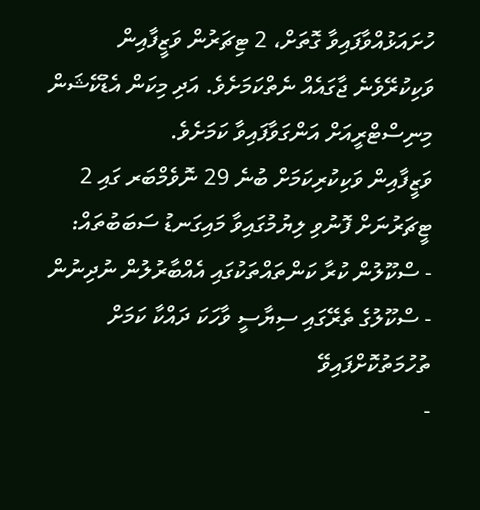ހުށައަޅުއްވާފައިވާ ގޮތަށް، 2 ޓިޗަރުން ވަޒީފާއިން ވަކިކުރޭވެނެ ޖާގައެއް ނެތްކަމަށެވެ. އަދި މިކަން އެޑުކޭޝަން މިނިސްޓްރީއަށް އަންގަވާފައިވާ ކަމަށެވެ.
ވަޒީފާއިން ވަކިކުރިކަމަށް ބުނެ 29 ނޮވެމްބަރ ގައި 2 ޓީޗަރުނަށް ފޮނުވި ލިޔުމުގައިވާ މައިގަނޑު ސަބަބުތައް:
- ސްކޫލުން ކުރާ ކަންތައްތަކުގައި އެއްބާރުލުން ނުދިނުން
- ސްކޫލުގެ ތެރޭގައި ސިޔާސީ ވާހަކަ ދައްކާ ކަމަށް ތުހުމަތުކޮށްފައިވޭ
-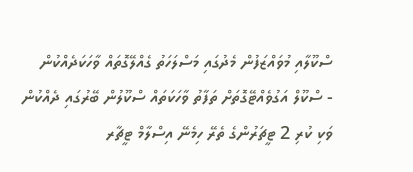ސްކޫލާއި މުވައްޒަފުން މެދުގައި މަސްލަހަތު ގެއްލޭގޮތައް ވާހަކަދެއްކުން
- ސްކޫލް އަގުވެއްޓޭގޮތަށް ތަފާތު ވާހަކަތައް ސްކޫލުން ބޭރުގައި ދެއްކުން
ވަކި ކުރި 2 ޓީޗަރުންގެ ތެރޭ ހިމެނޭ އިސްލާމް ޓީޗާރ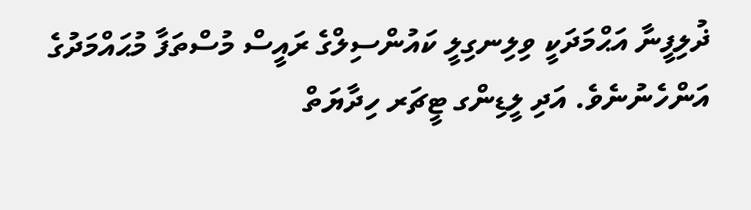ޛުލިފީނާ އަޙްމަދަކީ ވިލިނގިލީ ކައުންސިލްގެ ރައީސް މުސްތަފާ މުޙައްމަދުގެ އަންހެނުނެވެ. އަދި ލީޑިންގ ޓީޗަރ ހިދާޔަތް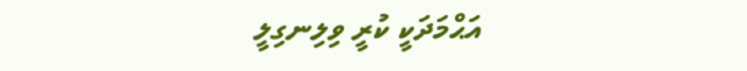އަޙްމަދަކީ ކުރީ ވިލިނގިލީ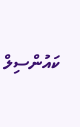ކައުންސިލް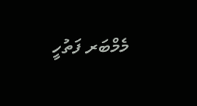މެމްބަރ ފަތުހީ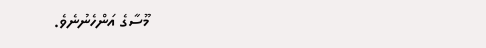މޫސާގެ އަންހެނުނެވެ.